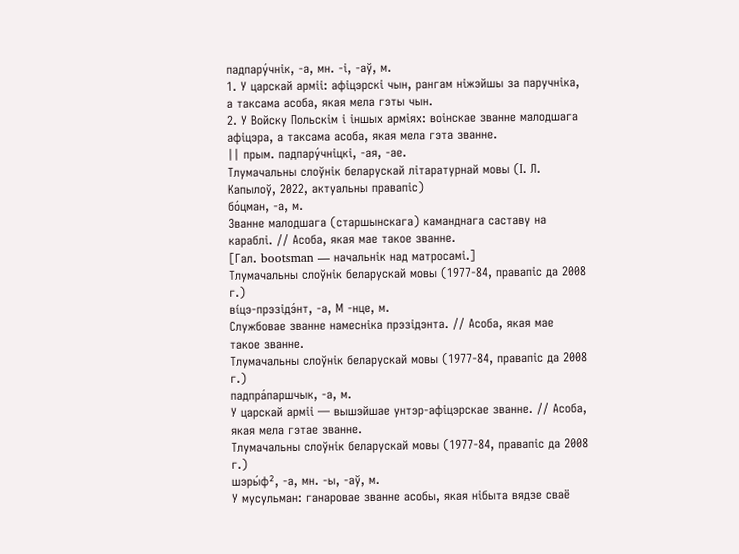падпару́чнік, -а, мн. -і, -аў, м.
1. У царскай арміі: афіцэрскі чын, рангам ніжэйшы за паручніка, а таксама асоба, якая мела гэты чын.
2. У Войску Польскім і іншых арміях: воінскае званне малодшага афіцэра, а таксама асоба, якая мела гэта званне.
|| прым. падпару́чніцкі, -ая, -ае.
Тлумачальны слоўнік беларускай літаратурнай мовы (І. Л. Капылоў, 2022, актуальны правапіс)
бо́цман, ‑а, м.
Званне малодшага (старшынскага) каманднага саставу на караблі. // Асоба, якая мае такое званне.
[Гал. bootsman — начальнік над матросамі.]
Тлумачальны слоўнік беларускай мовы (1977-84, правапіс да 2008 г.)
ві́цэ-прэзідэ́нт, ‑а, М ‑нце, м.
Службовае званне намесніка прэзідэнта. // Асоба, якая мае такое званне.
Тлумачальны слоўнік беларускай мовы (1977-84, правапіс да 2008 г.)
падпра́паршчык, ‑а, м.
У царскай арміі — вышэйшае унтэр-афіцэрскае званне. // Асоба, якая мела гэтае званне.
Тлумачальны слоўнік беларускай мовы (1977-84, правапіс да 2008 г.)
шэры́ф², -а, мн. -ы, -аў, м.
У мусульман: ганаровае званне асобы, якая нібыта вядзе сваё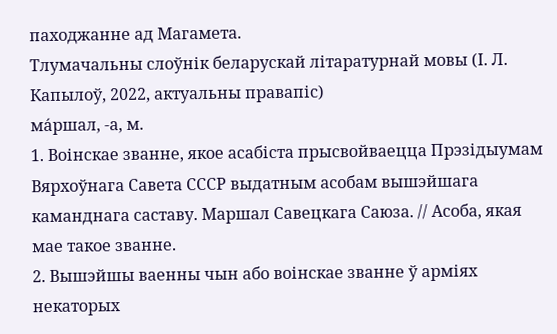паходжанне ад Магамета.
Тлумачальны слоўнік беларускай літаратурнай мовы (І. Л. Капылоў, 2022, актуальны правапіс)
ма́ршал, ‑а, м.
1. Воінскае званне, якое асабіста прысвойваецца Прэзідыумам Вярхоўнага Савета СССР выдатным асобам вышэйшага каманднага саставу. Маршал Савецкага Саюза. // Асоба, якая мае такое званне.
2. Вышэйшы ваенны чын або воінскае званне ў арміях некаторых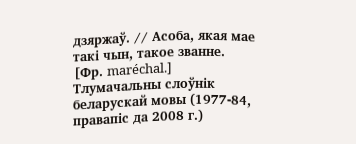дзяржаў. // Асоба, якая мае такі чын, такое званне.
[Фр. maréchal.]
Тлумачальны слоўнік беларускай мовы (1977-84, правапіс да 2008 г.)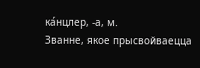ка́нцлер, ‑а, м.
Званне, якое прысвойваецца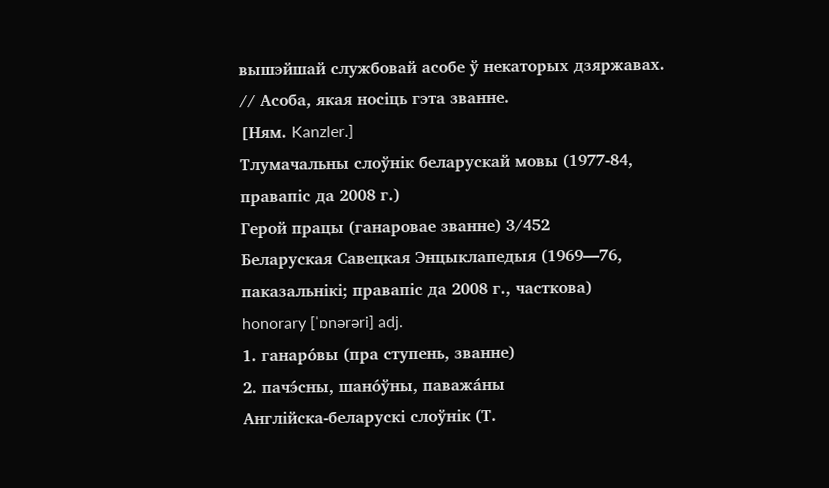вышэйшай службовай асобе ў некаторых дзяржавах. // Асоба, якая носіць гэта званне.
[Ням. Kanzler.]
Тлумачальны слоўнік беларускай мовы (1977-84, правапіс да 2008 г.)
Герой працы (ганаровае званне) 3/452
Беларуская Савецкая Энцыклапедыя (1969—76, паказальнікі; правапіс да 2008 г., часткова)
honorary [ˈɒnərəri] adj.
1. ганаро́вы (пра ступень, званне)
2. пачэ́сны, шано́ўны, паважа́ны
Англійска-беларускі слоўнік (Т.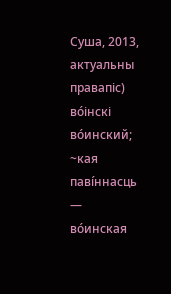Суша, 2013, актуальны правапіс)
во́інскі во́инский;
~кая паві́ннасць — во́инская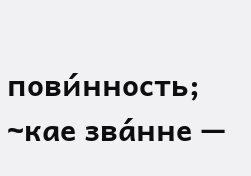пови́нность;
~кае зва́нне —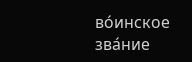во́инское зва́ние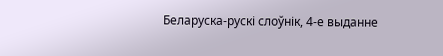Беларуска-рускі слоўнік, 4-е выданне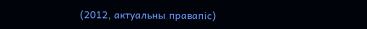(2012, актуальны правапіс)